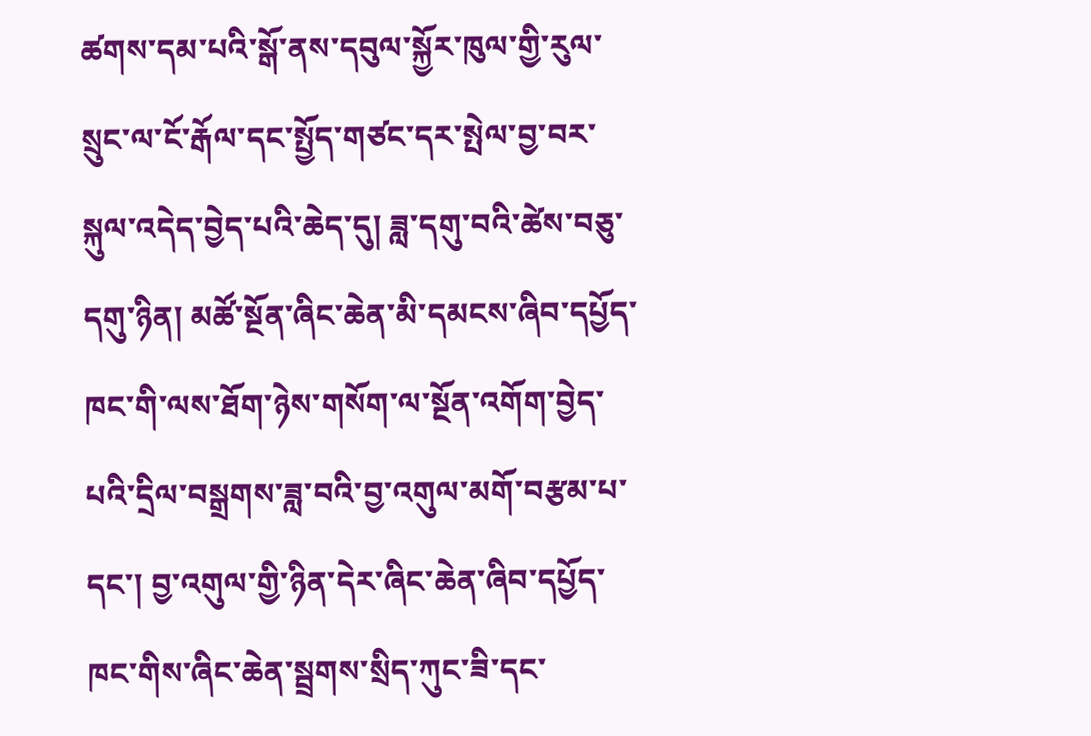ཚགས་དམ་པའི་སྒོ་ནས་དབུལ་སྐྱོར་ཁུལ་གྱི་རུལ་སྲུང་ལ་ངོ་རྒོལ་དང་སྤྱོད་གཙང་དར་སྤེལ་བྱ་བར་སྐུལ་འདེད་བྱེད་པའི་ཆེད་དུ། ཟླ་དགུ་བའི་ཚེས་བཅུ་དགུ་ཉིན། མཚོ་སྔོན་ཞིང་ཆེན་མི་དམངས་ཞིབ་དཔྱོད་ཁང་གི་ལས་ཐོག་ཉེས་གསོག་ལ་སྔོན་འགོག་བྱེད་པའི་དྲིལ་བསྒྲགས་ཟླ་བའི་བྱ་འགུལ་མགོ་བརྩམ་པ་དང་། བྱ་འགུལ་གྱི་ཉིན་དེར་ཞིང་ཆེན་ཞིབ་དཔྱོད་ཁང་གིས་ཞིང་ཆེན་སྦྲགས་སྲིད་ཀུང་ཟི་དང་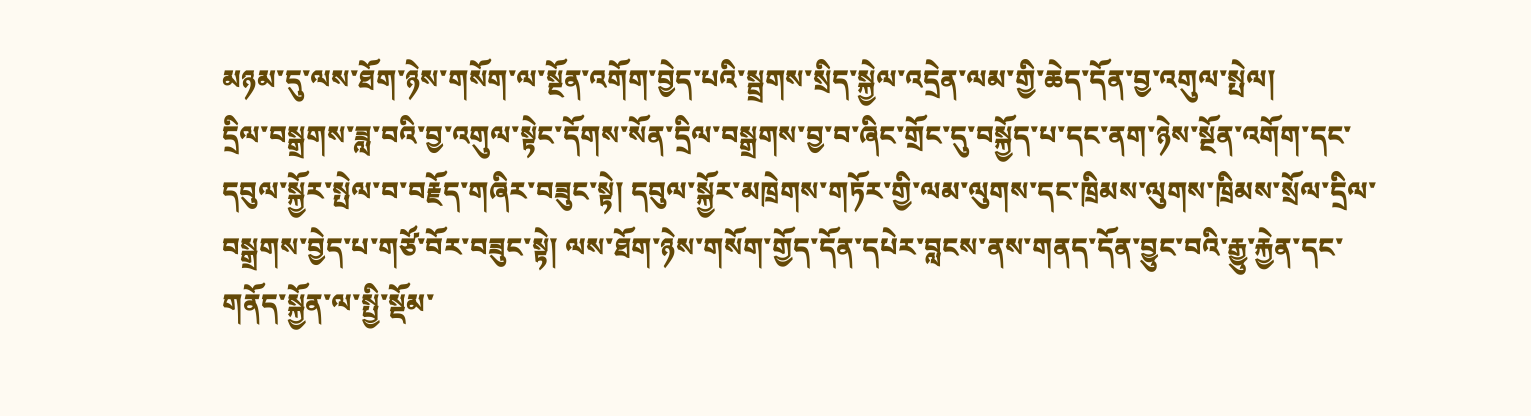མཉམ་དུ་ལས་ཐོག་ཉེས་གསོག་ལ་སྔོན་འགོག་བྱེད་པའི་སྦྲགས་སྲིད་སྐྱེལ་འདྲེན་ལམ་གྱི་ཆེད་དོན་བྱ་འགུལ་སྤེལ།
དྲིལ་བསྒྲགས་ཟླ་བའི་བྱ་འགུལ་སྟེང་དོགས་སོན་དྲིལ་བསྒྲགས་བྱ་བ་ཞིང་གྲོང་དུ་བསྐྱོད་པ་དང་ནག་ཉེས་སྔོན་འགོག་དང་དབུལ་སྐྱོར་སྤེལ་བ་བརྗོད་གཞིར་བཟུང་སྟེ། དབུལ་སྐྱོར་མཁྲེགས་གཏོར་གྱི་ལམ་ལུགས་དང་ཁྲིམས་ལུགས་ཁྲིམས་སྲོལ་དྲིལ་བསྒྲགས་བྱེད་པ་གཙོ་བོར་བཟུང་སྟེ། ལས་ཐོག་ཉེས་གསོག་གྱོད་དོན་དཔེར་བླངས་ནས་གནད་དོན་བྱུང་བའི་རྒྱུ་རྐྱེན་དང་གནོད་སྐྱོན་ལ་སྤྱི་སྡོམ་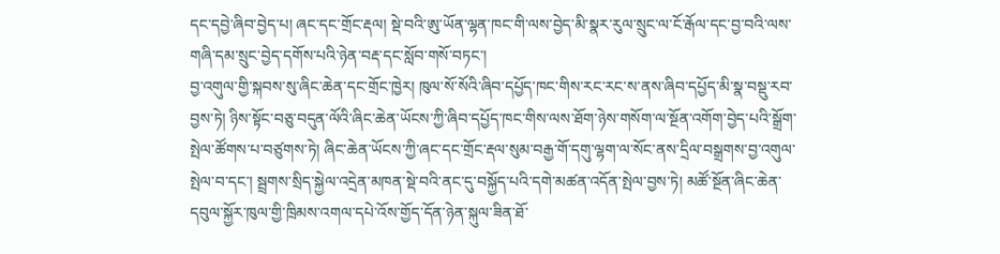དང་དབྱེ་ཞིབ་བྱེད་པ། ཞང་དང་གྲོང་རྡལ། སྡེ་བའི་ཨུ་ཡོན་ལྷན་ཁང་གི་ལས་བྱེད་མི་སྣར་རུལ་སྲུང་ལ་ངོ་རྒོལ་དང་བྱ་བའི་ལས་གཞི་དམ་སྲུང་བྱེད་དགོས་པའི་ཉེན་བརྡ་དང་སློབ་གསོ་བཏང་།
བྱ་འགུལ་གྱི་སྐབས་སུ་ཞིང་ཆེན་དང་གྲོང་ཁྱེར། ཁུལ་སོ་སོའི་ཞིབ་དཔྱོད་ཁང་གིས་རང་རང་ས་ནས་ཞིབ་དཔྱོད་མི་སྣ་བསྡུ་རབ་བྱས་ཏེ། ཉིས་སྟོང་བཅུ་བདུན་ལོའི་ཞིང་ཆེན་ཡོངས་ཀྱི་ཞིབ་དཔྱོད་ཁང་གིས་ལས་ཐོག་ཉེས་གསོག་ལ་སྔོན་འགོག་བྱེད་པའི་སྒྲོག་སྤེལ་ཚོགས་པ་བཙུགས་ཏེ། ཞིང་ཆེན་ཡོངས་ཀྱི་ཞང་དང་གྲོང་རྡལ་སུམ་བརྒྱ་གོ་དགུ་ལྷག་ལ་སོང་ནས་དྲིལ་བསྒྲགས་བྱ་འགུལ་སྤེལ་བ་དང་། སྦྲགས་སྲིད་སྐྱེལ་འདྲེན་མཁན་སྡེ་བའི་ནང་དུ་བསྐྱོད་པའི་དགེ་མཚན་འདོན་སྤེལ་བྱས་ཏེ། མཚོ་སྔོན་ཞིང་ཆེན་དབུལ་སྐྱོར་ཁུལ་གྱི་ཁྲིམས་འགལ་དཔེ་འོས་གྱོད་དོན་ཉེན་སྐུལ་ཟིན་ཐོ་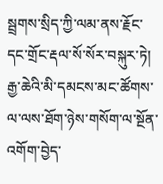སྦྲགས་སྲིད་ཀྱི་ལམ་ནས་རྗོང་དང་གྲོང་རྡལ་སོ་སོར་བསྐུར་ཏེ། རྒྱ་ཆེའི་མི་དམངས་མང་ཚོགས་ལ་ལས་ཐོག་ཉེས་གསོག་ལ་སྔོན་འགོག་བྱེད་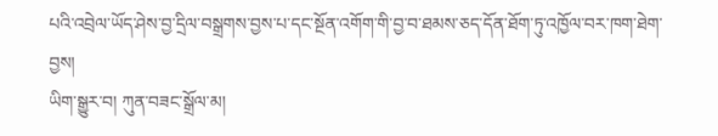པའི་འབྲེལ་ཡོད་ཤེས་བྱ་དྲིལ་བསྒྲགས་བྱས་པ་དང་སྔོན་འགོག་གི་བྱ་བ་ཐམས་ཅད་དོན་ཐོག་ཏུ་འཁྱོལ་བར་ཁག་ཐེག་བྱས།
ཡིག་སྒྱུར་བ། ཀུན་བཟང་སྒྲོལ་མ།